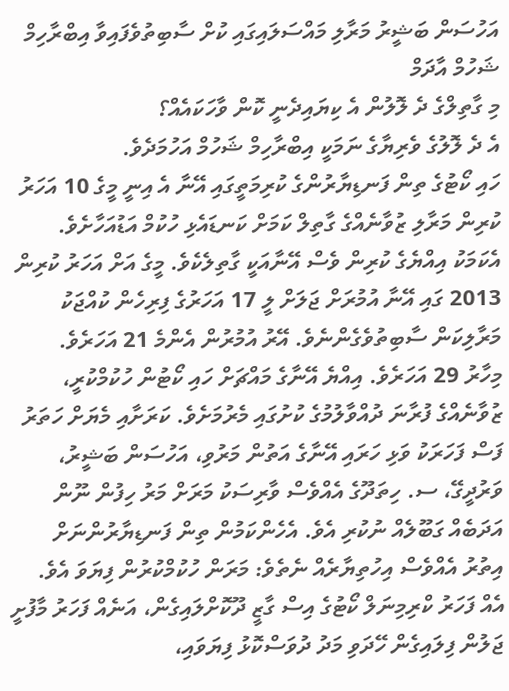އަހުސަން ބަޝީރު މަރާލި މައްސަލައިގައި ކުށް ސާބިތުވެފައިވާ އިބްރާހިމް ޝަހުމް އާދަމް
މި ގާތިލްގެ ދެ ލޮލުން އެ ކިޔައިދެނީ ކޮން ވާހަކައެއް؟
އެ ދެ ލޮލުގެ ވެރިޔާގެ ނަމަކީ އިބްރާހިމް ޝަހުމް އަހުމަދެވެ.
ހައި ކޯޓުގެ ތިން ފަނޑިޔާރުންގެ ކުރިމަތީގައި އޭނާ އެ އިނީ މީގެ 10 އަހަރު ކުރިން މަރާލި ޒުވާނެއްގެ ގާތިލް ކަމަށް ކަނޑައެޅި ހުކުމް އަޑުއަހާށެވެ.
އެކަމަކު އިއްޔެގެ ކުރިން ވެސް އޭނާއަކީ ގާތިލެކެވެ. މީގެ އަށް އަހަރު ކުރިން 2013 ގައި އޭނާ އުމުރަށް ޖަލަށް ލީ 17 އަހަރުގެ ފިރިހެން ކުއްޖަކު މަރާލިކަން ސާބިތުވެގެންނެވެ. އޭރު އުމުރުން އެންމެ 21 އަހަރެވެ.
މިހާރު 29 އަހަރެވެ. އިއްޔެ އޭނާގެ މައްޗަށް ހައި ކޯޓުން ހުކުމްކުރީ، ޒުވާނެއްގެ ފުރާނަ ދުއްވާލުމުގެ ކުށުގައި މެރުމަށެވެ. ކަރަށާއި މެޔަށް ހަތަރު ފަސް ފަހަރަކު ވަޅި ހަރައި އޭނާގެ އަތުން މަރުވި، އަހުސަން ބަޝީރު، ވަރުދީގޭ، ސ. ހިތަދޫގެ އެއްވެސް ވާރިސަކު މަރަށް މަރު ހިފުން ނޫން އަދަބެއް ގަބޫލެއް ނުކުރި އެވެ. އެހެންކަމުން ތިން ފަނޑިޔާރުންނަށް އިތުރު އެއްވެސް އިހުތިޔާރެއް ނެތެވެ: މަރަން ހުކުމްކުރުން ފިޔަވަ އެވެ.
އެއް ފަހަރު ކްރިމިނަލް ކޯޓުގެ އިސް ގާޒީ ދޫކޮށްލައިގެން، އަނެއް ފަހަރު މާފުށީ ޖަލުން ފިލައިގެން ހޭދަވި މަދު ދުވަސްކޮޅު ފިޔަވައި،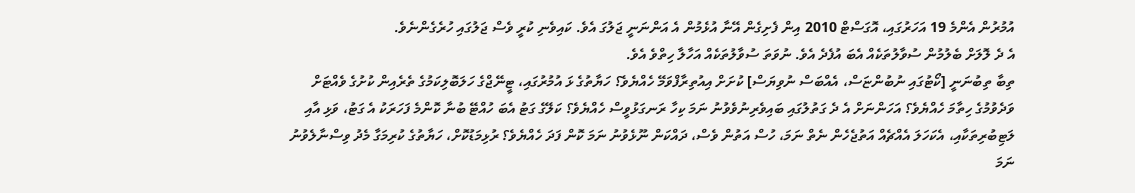އުމުރުން އެންމެ 19 އަހަރުގައި، އޮގަސްޓް 2010 އިން ފެށިގެން އޭނާ އުޅެމުން އެ އަންނަނީ ޖަލުގަ އެވެ. ކައިވެނި ކުރީ ވެސް ޖަލުގައި ހުރެގެންނެވެ.
އެ ދެ ލޮލަށް ބެލުމުން ސުވާލުތަކެއް އެބަ އުފެދެ އެވެ. ނުވަތަ ސުވާލުތަކެއް އަހާލާ ހިތްވެ އެވެ.
ތިބާ ތިބުނަނީ [ކޯޓުގައި ނުބުންޏަސް، އެއްބަސް ނުވިޔަސް] ކުށަށް އިއުތިރާފްވަމޭ ހެއްޔެވެ؟ ހަޔާތުގެ ޅަ އުމުރުގައި، ޓީނޭޖްގެ ހަލަބޮލިކަމުގެ ތެރެއިން ކުށުގެ ވެއްޓަށް ވަދެވުމުގެ ހިތާމަ ހެއްޔެވެ؟ އަހަންނަށް އެ ދެ ގަތުލުގައި ބައިވެރިނުވެވުނު ނަމަ ކިހާ ރަނގަޅުވީސް ހެއްޔެވެ؟ ކަލޭގެ ގަޓު އެބަ ހުއްޓޭ ބުނާ ކޮންމެ ފަހަރަކު އެ ގަޓު، ވަޅި އާއި ލަޓިބުރިތަކާއި، އެކަހަލަ އެއްޗެއް އަތުޖެހެން ނެތް ނަމަ، ހުސް އަތުން ވެސް، ދައްކަން ނޫޅެވުނު ނަމަ ކޮން ފަދަ ހެއްޔެވެ؟ ރުޅިމަޑުކޮށް، ހަޔާތުގެ ކުރިމަގާ މެދު ވިސްނާލެވުނު ނަމަ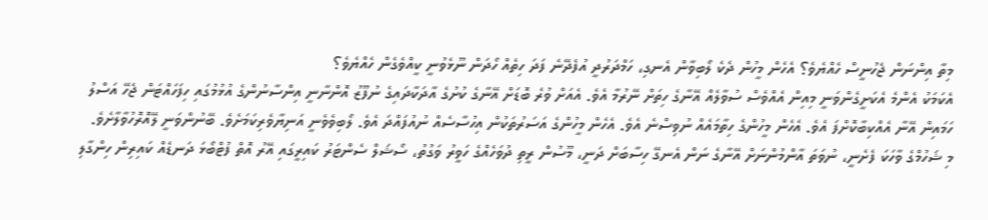މިތާ އިންނަން ޖެހުނީސް ހެއްޔެވެ؟ އެހެން މީހުން ދެކެ ލޯބިވާން އެނގި، ހަމްދަރުދީ އުފެދޭނެ ފަދަ ހިތެއް ހޯދަން ނޫޅެވުނީ ކީއްވެގެން ހެއްޔެވެ؟
އެކަމަކު އެންމެ އެކަށީގެންވަނީ މިއިން އެއްވެސް ސުވާލެއް އޭނާގެ ހިތަށް ނޭރުމާ އެވެ. އެއަށް ވުރެ ބޮޑަށް އޭނާގެ ކުށުގެ އާދަކާދައިގެ ނުފޫޒު އޮންނާނީ އިންސާނުންގެ އުޅުމުގައި ހިފަހައްޓަން ޖެހޭ އަސްލު ހަމައިން އޭނާ އެއްކިބާކޮށްފަ އެވެ. އެހެން މީހުންގެ ހިތާމައެއް ނުވިސްނެ އެވެ. އެހެން މީހުންގެ އަސަރުތަކުން އިހުސާސެއް ނުއުފައްދަ އެވެ. ލޯބިވެވެނީ އަނިޔާވެރިކަމަށެވެ. ބޭނުންވަނީ ލޭއޮރޮހުވާލާށެވެ.
މި ޝަހުމްގެ ވާހަކަ ފެށެނީ، ނުވަތަ އާންމުންނަށް އޭނާގެ ނަން އެނގޭ ހިސާބަށް ދަނީ، މޫސުން ރީތި ދުވަހެއްގެ ހަވީރު ވަގުތު، ސޯޝަލް ސެންޓަރު ކައިރީގައި އޭރު އޮތް ފުޓްބޯޅަ ދަނޑެއް ކައިރިން ހިންގާލި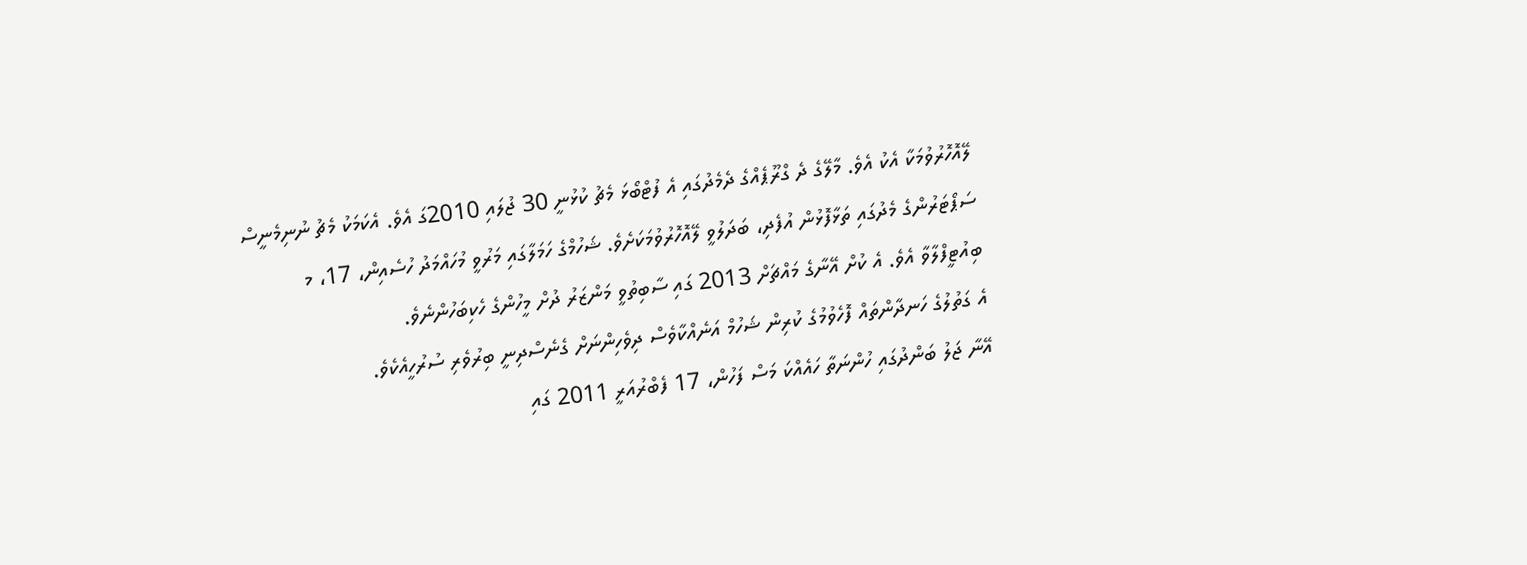ލޭއޮހޮރުވުމަކާ އެކު އެވެ. މާލޭގެ ދެ ގްރޫޕެއްގެ ދެމެދުގައި އެ ފުޓްބޯޅަ މެޗު ކުޅުނީ 30 ޖުލައި 2010ގަ އެވެ. އެކަމަކު މެޗު ނުނިމެނީސް ސަޕޯޓަރުންގެ މެދުގައި ތަޅާފޮޅުން އުފެދި، ބަދަލުވީ ލޭއޮހޮރުވުމަކަށެވެ. ޝަހުމްގެ ހަމަލާގައި މަރުވީ މުހައްމަދު ހުސެއިން، 17، މ ބިއުޓީފްލާވާ އެވެ. އެ ކުށް އޭނާގެ މައްޗަށް 2013 ގައި ސާބިތުވީ މަންޒަރު ދުށް މީހުންގެ ހެކިބަހުންނެވެ.
އެ ގަތުލުގެ ހަނދާންތައް ފޮހެވުމުގެ ކުރިން ޝަހުމް އަނެއްކާވެސް ދިވެހިންނަށް ގެނެސްދިނީ ބިރުވެރި ސުރުހީއެކެވެ.
އޭނާ ޖަލު ބަންދުގައި ހުންނަތާ ހައެއްކަ މަސް ފަހުން، 17 ފެބްރުއަރީ 2011 ގައި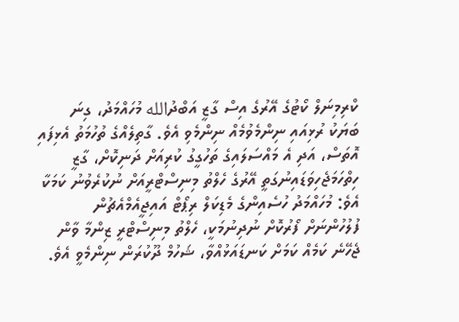ކްރިމިނަލް ކޯޓުގެ އޭރުގެ އިސް ގާޒީ އަބްދުالله މުހައްމަދު، ގިނަ ބަޔަކު ރުޅިއައި ނިންމެވުމެއް ނިންމެވި އެވެ. ގާތިލެއްގެ ތުހުމަތު އެޅިފައި އޮތަސް، އަދި އެ މައްސަލައިގެ ތަހުގީގު ކުރިއަށް ދަނިކޮށް، ގާޒީ ހިތްހަމަޖެހިވަޑައިނުގަތީ އޭރުގެ ހެލްތު މިނިސްޓްރީއަށް ނުކުރެވުނު ކަމަކާ އެވެ: މުހައްމަދު ހުސެއިންގެ މެޑިކަލް ރިޕޯޓް އައިޖީއެމްއެޗުން ފުލުހުންނަށް ފޯރުކޮށް ނުދިނުމަކީ، ހެލްތު މިނިސްޓްރީ ޒިންމާ ވާން ޖެހޭނެ ކަމެއް ކަމަށް ކަނޑައަޅުއްވާ، ޝަހުމް ދޫކުރަން ނިންމެވީ އެވެ.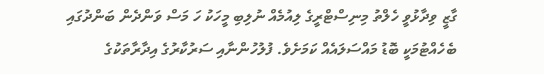ގާޒީ ވިދާޅުވީ ހެލްތު މިނިސްޓްރީގެ ލިއުމެއް ނުލިބި މީހަކު ހަ މަސް ވަންދެން ބަންދުގައި ބެހެއްޓުމަކީ ބޮޑު މައްސަލައެއް ކަމަށެވެ. ފުލުހުންނާއި ސަރުކާރުގެ އިދާރާތަކުގެ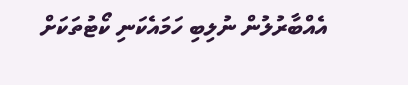އެއްބާރުލުން ނުލިބި ހަމައެކަނި ކޯޓުތަކަށް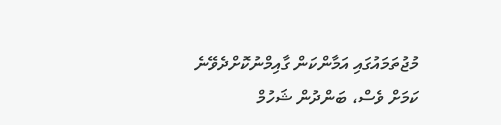މުޖުތަމައުގައި އަމާންކަން ގާއިމްނުކޮށްދެވޭނެ ކަމަށް ވެސް، ބަންދުން ޝަހުމް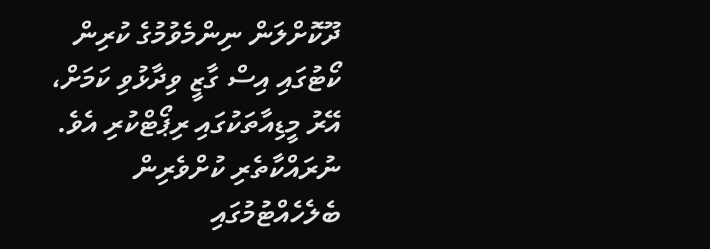ދޫކޮށްލަން ނިންމެވުމުގެ ކުރިން ކޯޓުގައި އިސް ގާޒީ ވިދާޅުވި ކަމަށް، އޭރު މީޑިއާތަކުގައި ރިޕޯޓްކުރި އެވެ.
ނުރައްކާތެރި ކުށްވެރިން ބެލެހެއްޓުމުގައި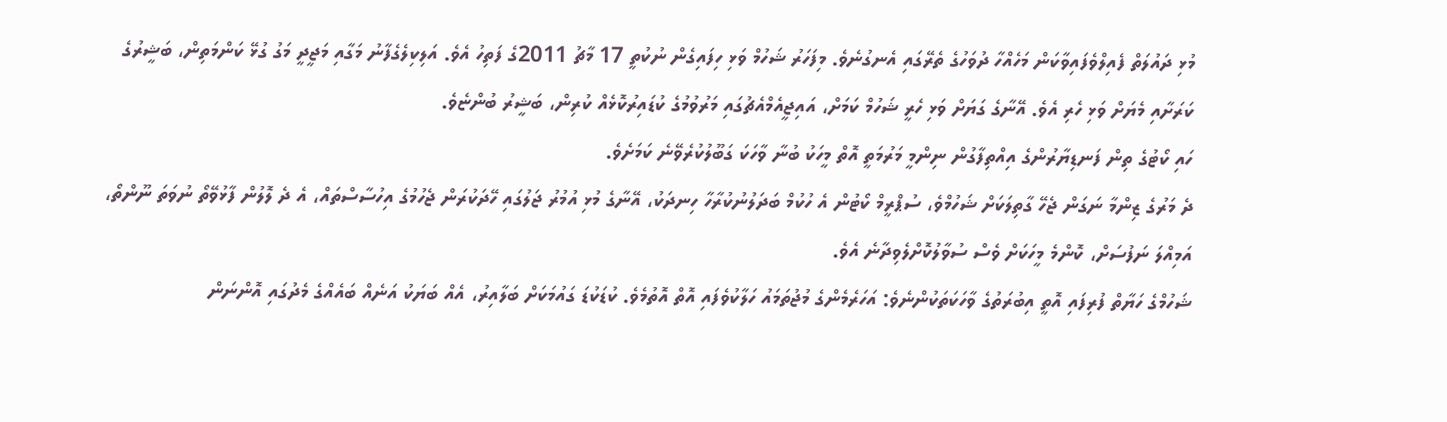މުޅި ދައުލަތް ފެއިލްވެފައިވާކަން މަހެއްހާ ދުވަހުގެ ތެރޭގައި އެނގުނެވެ. މިފަހަރު ޝަހުމް ވަޅި ހިފައިގެން ނުކުތީ 17 މާޗު 2011ގެ ފަތިހު އެވެ. އަލިކިލެގެފާނު މަގާއި މަޖީދީ މަގު ގުޅޭ ކަންމަތިން، ބަޝީރުގެ ކަރަށާއި މެޔަށް ވަޅި ހެރި އެވެ. އޭނާގެ ގަޔަށް ވަޅި ހެރީ ޝަހުމް ކަމަށް، އައިޖީއެމްއެޗުގައި މަރުވުމުގެ ކުޑައިރުކޮޅެއް ކުރިން، ބަޝީރު ބުންޏެވެ.
ހައި ކޯޓުގެ ތިން ފަނޑިޔާރުންގެ އިއްތިފާގުން ނިންމީ މަރުމަތީ އޮތް މީހަކު ބުނާ ވާހަކަ ގަބޫލުކުރެވޭނެ ކަމަށެވެ.
ދެ މަރުގެ ޒިންމާ ނަގަން ޖެހޭ ގާތިލަކަށް ޝަހުމްވެ، ސުޕްރީމް ކޯޓުން އެ ހުކުމް ބަދަލުނުކުރާހާ ހިނދަކު، އޭނާގެ މުޅި އުމުރު ޖަލުގައި ހޭދަކުރަން ޖެހުމުގެ އިހުސާސްތައް، އެ ދެ ލޮލުން ފާޅުވޭތޯ ނުވަތަ ނޫންތޯ، އަމިއްލަ ނަފުސަށް، ކޮންމެ މީހަކަށް ވެސް ސުވާލުކޮށްލެވިދާނެ އެވެ.
ޝަހުމްގެ ހަޔާތް ފުރިފައި އޮތީ އިބުރަތުގެ ވާހަކަތަކުންނެވެ: އަހަރެމެންގެ މުޖުތަމައު ހަލާކުވެފައި އޮތް އޮތުމެވެ. ކުޑަކުޑަ ގައުމަކަށް ބަލާއިރު، އެއް ބަޔަކު އަނެއް ބައެއްގެ މެދުގައި އޮންނަން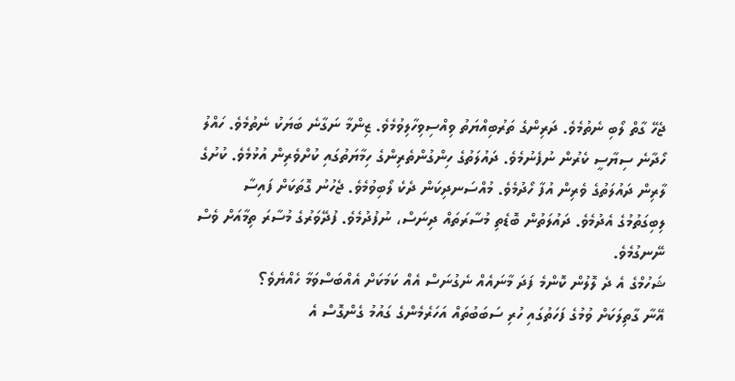ޖެހޭ ގާތް ލޯބި ނެތުމެވެ. ދަރިންގެ ތަރުބިއްޔަތު ވިއްސިވިހާލިވުމެވެ. ޒިންމާ ނަގާނެ ބަޔަކު ނެތުމެވެ. ހައްލު ހޯދާނެ ސިޔާސީ ކެރުން ނުފެނުމެވެ. ދައުލަތުގެ ހިންގުންތެރިންގެ ހިމާޔަތުގައި ކުށްވެރިން އުޅުމެވެ. ކުށުގެ ލާރިން ދައުލަތުގެ ވެރިން އުފާ ހޯދުމެވެ. މުއްސަނދިކަން ދެކެ ލޯބިވުމެވެ. ޖެހުނު ގޮތަކަށް ފައިސާ ލިބިގަތުމުގެ އެދުމެވެ. ދައުލަތުން ބޮޑެތި މުސާރަތައް ދިނަސް، ނުފުދުމެވެ. ފުދޭވަރުގެ މުސާރަ ތިމާއަށް ވެސް ނޭނގުމެވެ.
ޝަހުމްގެ އެ ދެ ލޮލުން ކޮންމެ ފަދަ މާނައެއް ނެގުނަސް އެއް ކަމަކަށް އެއްބަސްވަމާ ހެއްޔެވެ؟
އޭނާ ގާތިލަކަށް ވުމުގެ ފަހަތުގައި ހުރި ސަބަބުތައް އަހަރެމެންގެ ގައުމު ގެންގޮސް އެ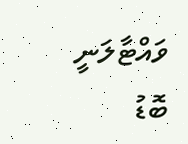ވައްޓާލަނީ ބޮޑު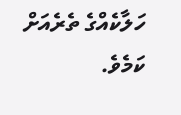ހަލާކެއްގެ ތެރެއަށް ކަމެވެ.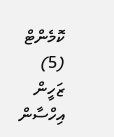ކޮމެންޓް (5)
ޒަހީން
އިހްސާން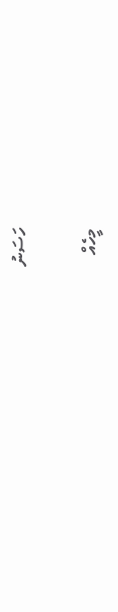ހަސަނު

މީހެއް